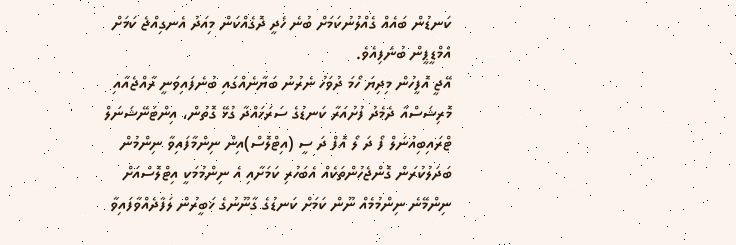ކަނޑުން ބައެއް ގެއްލުނުކަމަށް ބުނެ ހެދީ ދޮގެއްކަން މިއަދު އެނގިއްޖެ ކަމަށް އެމްޑީޕީން ބުނެފިއެވެ.
އޭޖީ އޮފީހުން މިދިޔަ ހޯމަ ދުވަހު ނެރުނު ބަޔާނެއްގައި ބުނެފައިވަނީ ރާއްޖެއާއި މޮރިޝަސްއާ ދެމެދު ފުށުއަރާ ކަނޑުގެ ސަރަހައްދާ ގުޅޭ ގޮތުން، އިންޓަނޭޝަނަލް ޓްރައިބިއުނަލް ފޯ ދަ ލޯ އޮފް ދަ ސީ (އިޓްލޮސް)އިން ނިންމާފައިވާ ނިންމުން ބަދަލުކުރަން ގޮންޖެހުންތަކެއް އެބަހުރި ކަމަށާއި އެ ނިންމުމަކީ އިޓްލޮސްއަށް ނިންމޭނެ ނިންމުމެއް ނޫން ކަމަށް ކަނޑުގެ ގާނޫނުގެ ޚަބީރުން ލަފާދެއްވާފައިވާ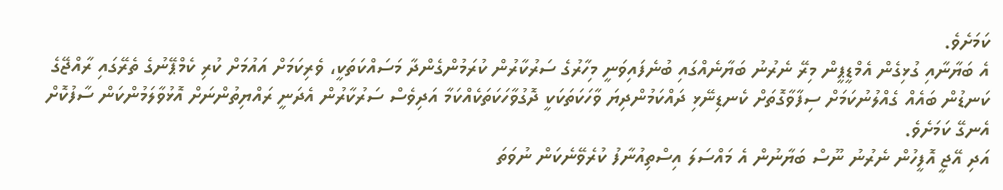ކަމަށެވެ.
އެ ބަޔާނާއި ގުޅިގެން އެމްޑީޕީން މިރޭ ނެރުނު ބަޔާނެއްގައި ބުނެފައިވަނީ މިހާރުގެ ސަރުކާރުން ކުރަމުންގެންދާ މަސައްކަތަކީ، ވެރިކަމަށް އައުމަށް ކުރި ކެމްޕޭނުގެ ތެރޭގައި ރާއްޖޭގެ ކަނޑުން ބައެއް ގެއްލުނުކަމަށް ސިފާވާގޮތަށް ކެނޑިނޭޅި ދައްކަމުންދިޔަ ވާހަކަތަކަކީ ދޮގުވާހަކަތަކެއްކަމާ އަދިވެސް ސަރުކާރުން އެދަނީ ރައްޔިތުންނަށް އޮޅުވާލަމުންކަން ސާފުކޮށް އެނގޭ ކަމަށެވެ.
އަދި އޭޖީ އޮފީހުން ނެރުނު ނޫސް ބަޔާނުން އެ މައްސަލަ އިސްތިއުނާފު ކުރެވޭނެކަން ނުވަތަ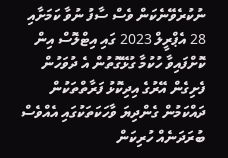ނުކުރެވޭނެކަން ވެސް ސާފު ނުވާ ކަމަށާއި 28 އެޕްރީލް 2023 ގައި އިޓްލޮސް އިން ކޮށްފައިވާ ހުކުމާ ގުޅޭގޮތުން އެ ދުވަހުން ފެށިގެން އޭރުގެ އިދިކޮޅު ފަރާތްތަކުން ދައްކަމުން ގެންދިޔަ ވާހަކަތަކުގައި އެއްވެސް ބުރަދަނެއް ހުރިކަން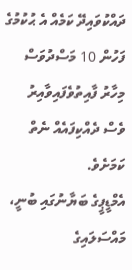ދައްކުވައިދޭ ކަމެއް އެ ޙުކުމުގެ ފަހުން 10 މަސްދުވަސް މިހާރު ފާއިތުވެފައިވާއިރު ވެސް ދެއްކިފައެއް ނެތް ކަމަށެވެ.
އެމްޑީޕީގެ ބަޔާނުގައި ބުނީ، މައްސަލައިގެ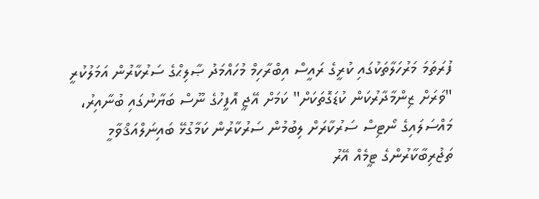ފުރަތަމަ މަރުހަލާތަކުގައި ކުރީގެ ރައީސް އިބްރާހިމް މުހައްމަދު ޞާލިޙްގެ ސަރުކާރުން އަމަލުކުރީ "ވަރަށް ޒިންމާދާރުކަން ކުޑަގޮތަކަށް" ކަމަށް އޭޖީ އޮފީހުގެ ނޫސް ބަޔާނުގައި ބުނާއިރު، މައްސަލައިގެ ނޯޓިސް ސަރުކާރަށް ލިބުމުން ސަރުކާރުން ކަމާގުޅޭ ބައިނަލްއަޤްވާމީ ތަޖުރިބާކާރުންގެ ޓީމެއް އޭރު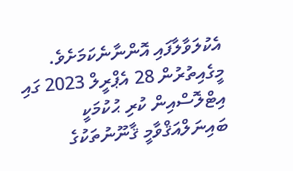އެކުލަވާލާފައި އޮންނާނެކަމަށެވެ.
މީގެއިތުރުން 28 އެޕްރީލް 2023 ގައި އިޓްލޮސްއިން ކުރި ޙުކުމަކީ ބައިނަލްއަޤްވާމީ ޤާނޫނުތަކުގެ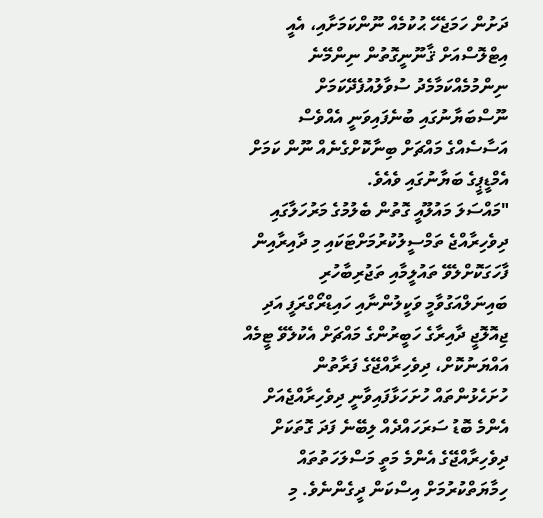ދަށުން ހަމަޖެހޭ ޙުކުމެއް ނޫންކަމަށާއި، އެއީ އިޓްލޮސްއަށް ޤާނޫނީގޮތުން ނިންމޭނެ ނިންމުމެއްކަމާމެދު ސުވާލުއުފެދޭކަމަށް ނޫސްބަޔާނުގައި ބުނެފައިވަނީ އެއްވެސް އަސާސެއްގެ މައްޗަށް ބިނާކޮށްގެނެއް ނޫން ކަމަށް އެމްޑީޕީގެ ބަޔާނުގައި ވެއެވެ.
"މައްސަލަ މައުލޫއީ ގޮތުން ބެލުމުގެ މަރުހަލާގައި ދިވެހިރާއްޖެ ތަމްސީލުކުރުމަށްޓަކައި މި ދާއިރާއިން ފާހަގަކޮށްލެވޭ ތައުލީމާއި ތަޖުރިބާހުރި ބައިނަލްއަގުވާމީ ވަކީލުންނާއި ހައިޑްރޯގްރަފީ އަދި ޖިއޮލޮޖީ ދާއިރާގެ ހަބީރުންގެ މައްޗަށް އެކުލެވޭ ޓީމެއް އައްޔަނުކޮށް، ދިވެހިރާއްޖޭގެ ފަރާތުން ހުށަހެޅުންތައް ހުށަހަޅާފައިވާނީ ދިވެހިރާއްޖެއަށް އެންމެ ބޮޑު ސަރަހައްދެއް ލިބޭނެ ފަދަ ގޮތަކަށް ދިވެހިރާއްޖޭގެ އެންމެ މަތީ މަސްލަހަތުތައް ހިމާޔަތްކުރުމަށް އިސްކަން ދީގެންނެވެ. މި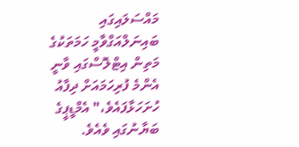މައްސަލައިގައި ބައިނަލްއަގްވާމީ ހަމަތަކުގެ މަތިން އިޓްލޮސްގައި ވާނީ އެންމެ ފުރިހަމައަށް ދިފާއު ހުށަހަޅާފައެވެ،" އެމްޑީޕީގެ ބަޔާނުގައި ވެއެވެ.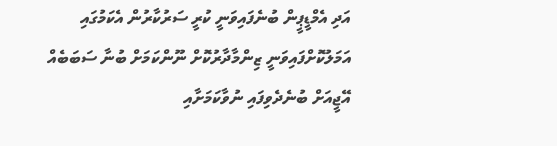އަދި އެމްޑީޕީން ބުނެފައިވަނީ ކުރީ ސަރުކާރުން އެކަމުގައި އަމަލުކޮށްފައިވަނީ ޒިންމާދާރުކޮށް ނޫންކަމަށް ބުނާ ސަބަބެއް އޭޖީއަށް ބުނެދެވިފައި ނުވާކަމަށާއި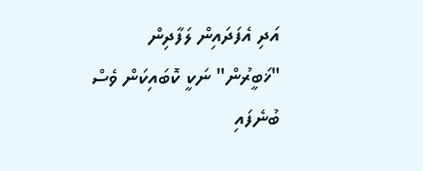އަދި އެފަދައިން ލަފާދިން "ޚަބީރުން" ނަކީ ކޮބައިކަން ވެސް ބުނެފައި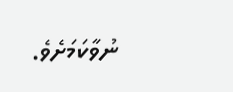ނުވާކަމަށެވެ.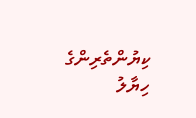ކިޔުންތެރިންގެ ހިޔާލު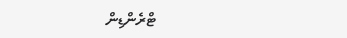ޓްރެންޑިން